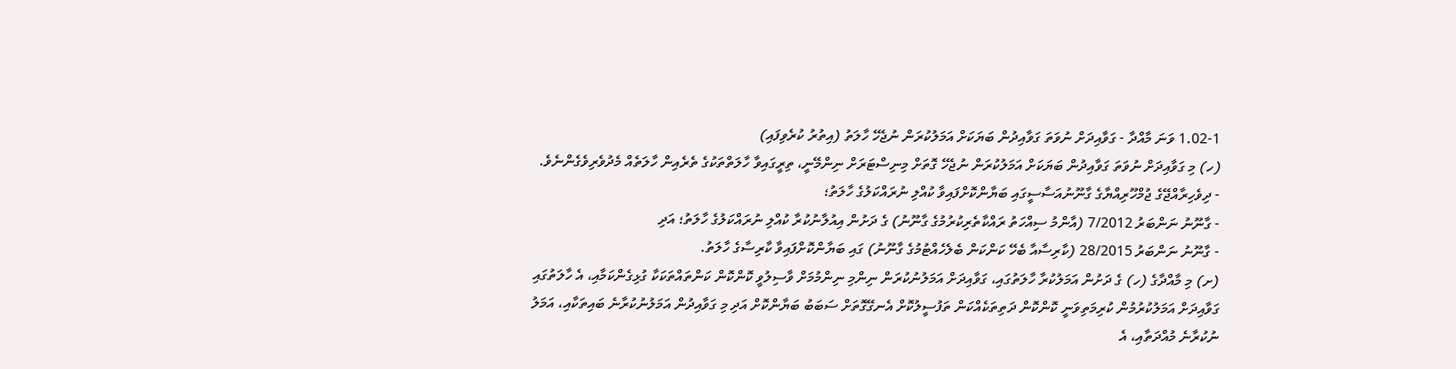1.02-1 ވަނަ މާއްދާ - ގަވާއިދަށް ނުވަތަ ގަވާއިދުން ބަޔަކަށް އަމަލުކުރަން ނުޖެހޭ ހާލަތު (އިތުރު ކުރެވިފައި)
(ހ) މި ގަވާއިދަށް ނުވަތަ ގަވާއިދުން ބަޔަކަށް އަމަލުކުރަން ނުޖެހޭ ގޮތަށް މިނިސްޓަރަށް ނިންމޭނީ، ތިރީގައިވާ ހާލަތްތަކުގެ ތެރެއިން ހާލަތެއް މެދުވެރިވެގެންނެވެ.
- ދިވެހިރާއްޖޭގެ ޖުމްހޫރިއްޔާގެ ގާނޫނުއަސާސީގައި ބަޔާންކޮށްފައިވާ ކުއްލި ނުރައްކަލުގެ ހާލަތު؛
- ގާނޫނު ނަންބަރު 7/2012 (އާންމު ސިއްހަތު ރައްކާތެރިކުރުމުގެ ގާނޫނު) ގެ ދަށުން އިއުލާނުކުރާ ކުއްލި ނުރައްކަލުގެ ހާލަތު؛ އަދި
- ގާނޫނު ނަންބަރު 28/2015 (ކާރިސާއާ ބެހޭ ކަންކަން ބެލެހެއްޓުމުގެ ގާނޫނު) ގައި ބަޔާންކޮށްފައިވާ ކާރިސާގެ ހާލަތު.
(ށ) މި މާއްދާގެ (ހ) ގެ ދަށުން އަމަލުކުރާ ހާލަތުގައި، ގަވާއިދަށް އަމަލުނުކުރަން ނިންމި ނިންމުމަށް ވާސިލުވީ ކޮންކޮން ކަންތައްތަކަކާ ގުޅިގެންކަމާއި، އެ ހާލަތުގައި ގަވާއިދަށް އަމަލުކުރުމުން ކުރިމަތިވަނީ ކޮންކޮން ދަތިތަކެއްކަން ތަފުސީލުކޮށް އެނގޭގޮތަށް ސަބަބު ބަޔާންކޮށް އަދި މި ގަވާއިދުން އަމަލުނުކުރާނެ ބައިތަކާއި، އަމަލު ނުކުރާނެ މުއްދަތާއި، އެ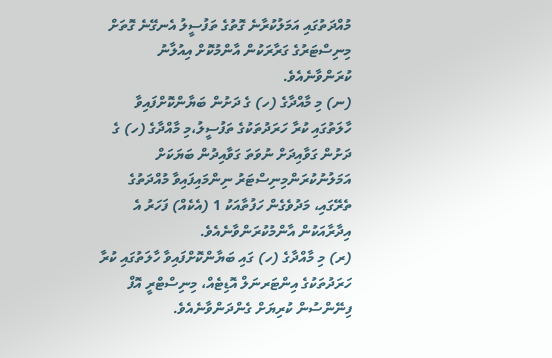މުއްދަތުގައި އަމަލުކުރާނެ ގޮތުގެ ތަފުސީލު އެނގޭނެ ގޮތަށް މިނިސްޓަރުގެ ގަރާރަކުން އާންމުކޮށް އިއުލާނު ކުރަންވާނެއެވެ.
(ނ) މި މާއްދާގެ (ހ) ގެ ދަށުން ބަޔާންކޮށްފައިވާ ހާލަތުގައި ކުރާ ހަރަދުތަކުގެ ތަފުސީލު،މި މާއްދާގެ (ހ) ގެ ދަށުން ގަވާއިދަށް ނުވަތަ ގަވާއިދުން ބަޔަކަށް އަމަލުނުކުރަންމިނިސްޓަރު ނިންމައިފައިވާ މުއްދަތުގެ ތެރޭގައި، މަދުވެގެން ހަފުތާއަކު 1 (އެކެއް) ފަހަރު އެ އިދާރާއަކުން އާންމުކުރަންވާނެއެވެ.
(ރ) މި މާއްދާގެ (ހ) ގައި ބަޔާންކޮށްފައިވާ ހާލަތުގައި ކުރާ ހަރަދުތަކުގެ އިންޓަރނަލް އޮޑިޓެއް، މިނިސްޓްރީ އޮފް ފިނޭންސުން ކުރިޔަށް ގެންދަންވާނެއެވެ.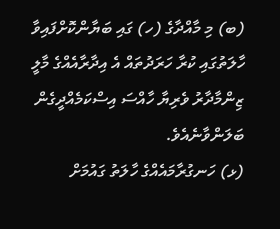(ބ) މި މާއްދާގެ (ހ) ގައި ބަޔާންކޮށްފައިވާ ހާލަތުގައި ކުރާ ހަރަދުތައް އެ އިދާރާއެއްގެ މާލީ ޒިންމާދާރު ވެރިޔާ ހާއްސަ އިސްކަމެއްދީގެން ބަލަންވާނެއެވެ.
(ޅ) ހަނގުރާމައެއްގެ ހާލަތު ގައުމަށް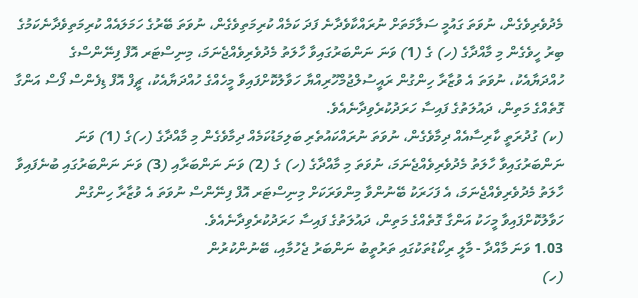މެދުވެރިވެގެން، ނުވަތަ ގައުމީ ސަލާމަތަށް ނުރައްކާވެދާނެ ފަދަ ކަމެއް ކުރިމަތިވެގެން، ނުވަތަ ބޭރުގެ ހަމަލައެއް ކުރިމަތިވެދާނެކަމުގެ ބިރު ހީވެގެން މި މާއްދާގެ (ހ) ގެ (1) ވަނަ ނަންބަރުގައިވާ ހާލަތު މެދުވެރިވެއްޖެނަމަ، މިނިސްޓަރ އޮފް ފިނޭންސްގެ ހުއްދަޔާއެކު، ނުވަތަ އެ ވުޒާރާ ހިންގުން ރައީސުލްޖުމްހޫރިއްޔާ ހަވާލުކޮށްފައިވާ މީހެއްގެ ހުއްދަޔާއެކު، ޗީފް އޮފް ޑިފެންސް ފޯސް އަންގާ ގޮތެއްގެ މަތިން، ދައުލަތުގެ ފައިސާ ހަރަދުކުރެވިދާނެއެވެ.
(ކ) ގުދުރަތީ ކާރިސާއެއް ދިމާވެގެން، ނުވަތަ ނުރައްކައުތެރި ބަލިމަޑުކަމެއް ދިމާވެގެން މި މާއްދާގެ (ހ)ގެ (1) ވަނަ ނަންބަރުގައިވާ ހާލަތު މެދުވެރިވެއްޖެނަމަ، ނުވަތަ މި މާއްދާގެ (ހ) ގެ (2) ވަނަ ނަންބަރާއި (3) ވަނަ ނަންބަރުގައި ބުނެފައިވާ ހާލަތު މެދުވެރިވެއްޖެނަމަ، އެ ފަހަރަކު ބޭނުންވާ މިންވަރަކަށް މިނިސްޓަރ އޮފް ފިނޭންސް ނުވަތަ އެ ވުޒާރާ ހިންގުން ހަވާލުކޮށްފައިވާ މީހަކު އަންގާ ގޮތެއްގެ މަތިން، ދައުލަތުގެ ފައިސާ ހަރަދުކުރެވިދާނެއެވެ.
1.03 ވަނަ މާއްދާ - މާލީ ރިކޯޑުތަކުގައި ތަރުތީބު ނަންބަރު ޖެހުމާއި، ބޭނުންކުރުން
(ހ)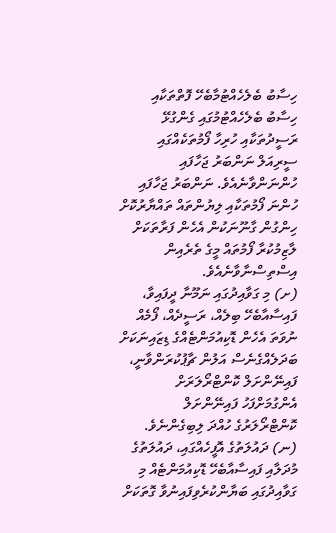ހިސާބު ބެލެހެއްޓުމާބެހޭ ފޮތްތަކާއި ހިސާބު ބެލެހެއްޓުމުގައި ގެންގުޅޭ ރަސީދުތަކާއި ހުރިހާ ފޯމުތަކެއްގައި ސީރިއަލް ނަންބަރު ޖަހާފައި ހުންނަންވާނެއެވެ. ނަންބަރު ޖަހާފައި ހުންނަ ފޯމުތަކާއި ލިޔުންތައް ތައްޔާރުކޮށް ހިންގުން ގާނޫނަކުން އެހެން ފަރާތަކަށް ލާޒިމުކުރާ ފޯމުތައް މީގެ ތެރެއިން އިސްތިސްނާވާނެއެވެ.
(ށ) މި ގަވާއިދުގައި ނަމޫނާ ދީފައިވާ، ފައިސާއާބެހޭ ބިލެއް، ރަސީދެއް، ފޯމެއް ނުވަތަ އެހެން ޑޮކިއުމަންޓެއްގެ ޑިޒައިނަކަށް ބަދަލެއްގެނެސް އަލުން ޗާޕުކުރަންވާނީ، ފައިނޭންށަލް ކޮންޓްރޯލަރަށް އެންގުމަށްފަހު ފައިނޭންށަލް ކޮންޓްރޯލަރުގެ ހުއްދަ ލިބިގެންނެވެ.
(ނ) ދައުލަތުގެ އޮފީހެއްގައި، ދައުލަތުގެ މުދަލާއި ފައިސާއާބެހޭ ޑޮކިއުމަންޓެއް މި ގަވާއިދުގައި ބަޔާންކުރެވިފައިނުވާ ގޮތަކަށް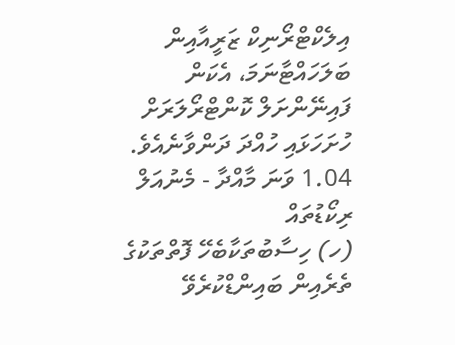އިލެކްޓްރޯނިކް ޒަރީއާއިން ބަލަހައްޓާނަމަ، އެކަން ފައިނޭންށަލް ކޮންޓްރޯލަރަށް ހުށަހަޅައި ހުއްދަ ދަންވާނެއެވެ.
1.04 ވަނަ މާއްދާ - މެނުއަލް ރިކޯޑުތައް
(ހ) ހިސާބުތަކާބެހޭ ފޮތްތަކުގެ ތެރެއިން ބައިންޑްކުރެވޭ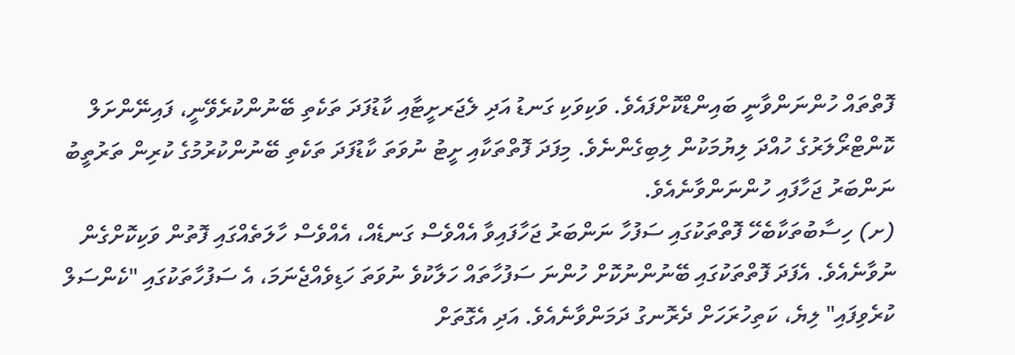ފޮތްތައް ހުންނަންވާނީ ބައިންޑްކޮށްފައެވެ. ވަކިވަކި ގަނޑު އަދި ލެޖަރށީޓާއި ކާޑުފަދަ ތަކެތި ބޭނުންކުރެވޭނީ، ފައިނޭންށަލް ކޮންޓްރޯލަރުގެ ހުއްދަ ލިޔުމަކުން ލިބިގެންނެވެ. މިފަދަ ފޮތްތަކާއި ށީޓު ނުވަތަ ކާޑުފަދަ ތަކެތި ބޭނުންކުރުމުގެ ކުރިން ތަރުތީބު ނަންބަރު ޖަހާފައި ހުންނަންވާނެއެވެ.
(ށ) ހިސާބުތަކާބެހޭ ފޮތްތަކުގައި ސަފުހާ ނަންބަރު ޖަހާފައިވާ އެއްވެސް ގަނޑެއް، އެއްވެސް ހާލަތެއްގައި ފޮތުން ވަކިކޮށްގެން ނުވާނެއެވެ. އެފަދަ ފޮތްތަކުގައި ބޭނުންނުކޮށް ހުންނަ ސަފުހާތައް ހަލާކުވެ ނުވަތަ ހަޑިވެއްޖެނަމަ، އެ ސަފުހާތަކުގައި "ކެންސަލް ކުރެވިފައި" ލިޔެ، ކަތިހުރަހަށް ދެރޮނގު ދަމަންވާނެއެވެ. އަދި އެގޮތަށް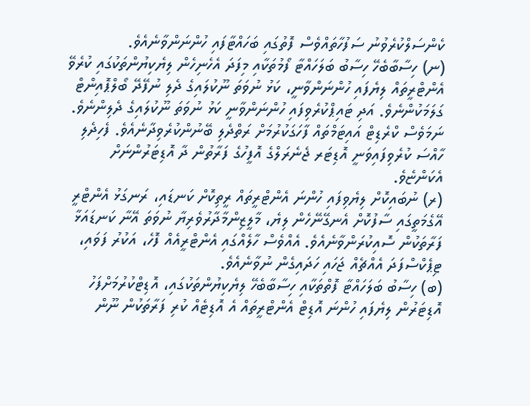ކެންސަލްކުރެވުނު ސަފުހާތައްވެސް ފޮތުގައި ބަހައްޓާފައި ހުންނަންވާނެއެވެ.
(ނ) ހިސާބާބެހޭ ހިސާބު ބަލަހައްޓާ ފޯމުތަކާއި މިފަދަ އެހެނިހެން ލިޔެކިޔުންތަކުގައި ކުރެވޭ އެންޓްރީތައް ލިޔެފައި ހުންނަންވާނީ، ކަޅު ނުވަތަ ނޫކުލައިގެ ދެލި ނުފޭދޭ ބޯލްޕޮއިންޓް ގަލަމަކުންނެވެ. އަދި ޓައިޕްކުރެވިފައި ހުންނަންވާނީ ކަޅު ނުވަތަ ނޫކުލައިގެ ދެލިންނެވެ. ނަމަވެސް ކްރެޑިޓް އައިޓަމްތައް ފާހަގަކުރުމަށް ރަތްދެލި ބޭނުންކުރެވިދާނެއެވެ. ފެހިދެލި ހާއްސަ ކުރެވިފައިވަނީ އޮޑިޓަރ ޖެނެރަލްގެ އޮފީހުގެ ފަރާތުން ދާ އޮޑިޓަރުންނަށް އެކަންޏެވެ.
(ރ) ނުބައިކޮށް ލިޔެވިފައި ހުންނަ އެންޓްރީތައް ރީތިކޮށް ކަނޑައި، ރަނގަޅު އެންޓްރީ އޭގެމަތީގައި ސާފުކޮށް އެނގޭނޭހެން ލިޔެ، މާލީޒިންމާދާރުވެރިޔާ ނުވަތަ އޭނާ ކަނޑައަޅާ ފަރާތަކުން ސޮއިކުރަންވާނެއެވެ. އެއްވެސް ހާލެއްގައި އެންޓްރީއެއް ފޮހެ، އަކުރު ފަވައި، ޓިޕެކްސްފަދަ އެއްޗެއް ޖަހައި ހަދައިގެން ނުވާނެއެވެ.
(ބ) ހިސާބު ބަލަހައްޓާ ފޮތްތަކާއި ހިސާބާބެހޭ ލިޔެކިޔުންތަކުގައި، އޮޑިޓްކުރުމަށްފަހު އޮޑިޓަރުން ލިޔެފައި ހުންނަ އޮޑިޓް އެންޓްރީތައް އެ އޮޑިޓެއް ކުރި ފަރާތަކުން ނޫން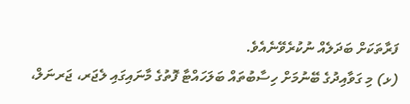ފަރާތަކަށް ބަދަލެއް ނުކުރެވޭނެއެވެ.
(ޅ) މި ގަވާއިދުގެ ބޭނުމަށް ހިސާބުތައް ބަލަހައްޓާ ފޮތުގެ މާނައިގައި ލެޖަރ، ޖަރނަލް،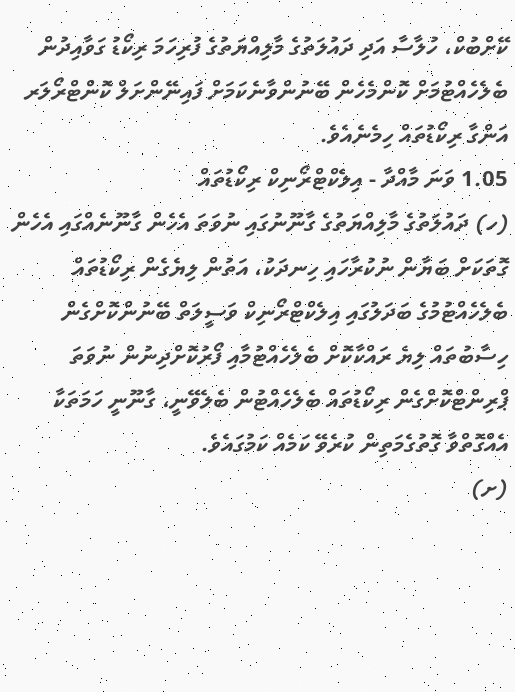ކޭށްބުކް، ހުލާސާ އަދި ދައުލަތުގެ މާލިއްޔަތުގެ ފުރިހަމަ ރިކޯޑު ގަވާއިދުން ބެލެހެއްޓުމަށް ކޮންމެހެން ބޭނުންވާނެކަމަށް ފައިނޭންށަލް ކޮންޓްރޯލަރ އަންގާ ރިކޯޑުތައް ހިމެނެއެވެ.
1.05 ވަނަ މާއްދާ - އިލެކްޓްރޯނިކް ރިކޯޑުތައް
(ހ) ދައުލަތުގެ މާލިއްޔަތުގެ ގާނޫނުގައި ނުވަތަ އެހެން ގާނޫނެއްގައި އެހެން ގޮތަކަށް ބަޔާން ނުކުރާހައި ހިނދަކު، އަތުން ލިޔެގެން ރިކޯޑުތައް ބެލެހެއްޓުމުގެ ބަދަލުގައި އިލެކްޓްރޯނިކް ވަސީލަތް ބޭނުންކޮށްގެން ހިސާބުތައް ލިޔެ ރައްކާކޮށް ބެލެހެއްޓުމާއި ފޯރުކޮށްދިނުން ނުވަތަ ޕްރިންޓްކޮށްގެން ރިކޯޑުތައް ބެލެހެއްޓުން ބެލެވޭނީ، ގާނޫނީ ހަމަތަކާ އެއްގޮތްވާ ގޮތުގެމަތިން ކުރެވޭ ކަމެއް ކަމުގައެވެ.
(ށ)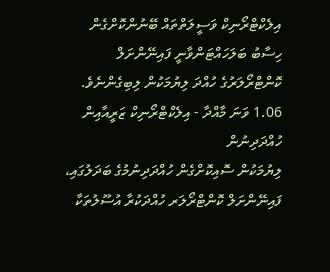އިލެކްޓްރޯނިކް ވަސީލަތްތައް ބޭނުންކޮށްގެން ހިސާބު ބަލަހައްޓަންވާނީ ފައިނޭންށަލް ކޮންޓްރޯލަރުގެ ހުއްދަ ލިޔުމަކުން ލިބިގެންނެވެ.
1.06 ވަނަ މާއްދާ - އިލެކްޓްރޯނިކް ޒަރީއާއިން ހުއްދަދިނުން
ލިޔުމަކުން ސޮއިކޮށްގެން ހުއްދަދިނުމުގެ ބަދަލުގައި، ފައިނޭންށަލް ކޮންޓްރޯލަރ ހުއްދަކުރާ އުސޫލުތަކާ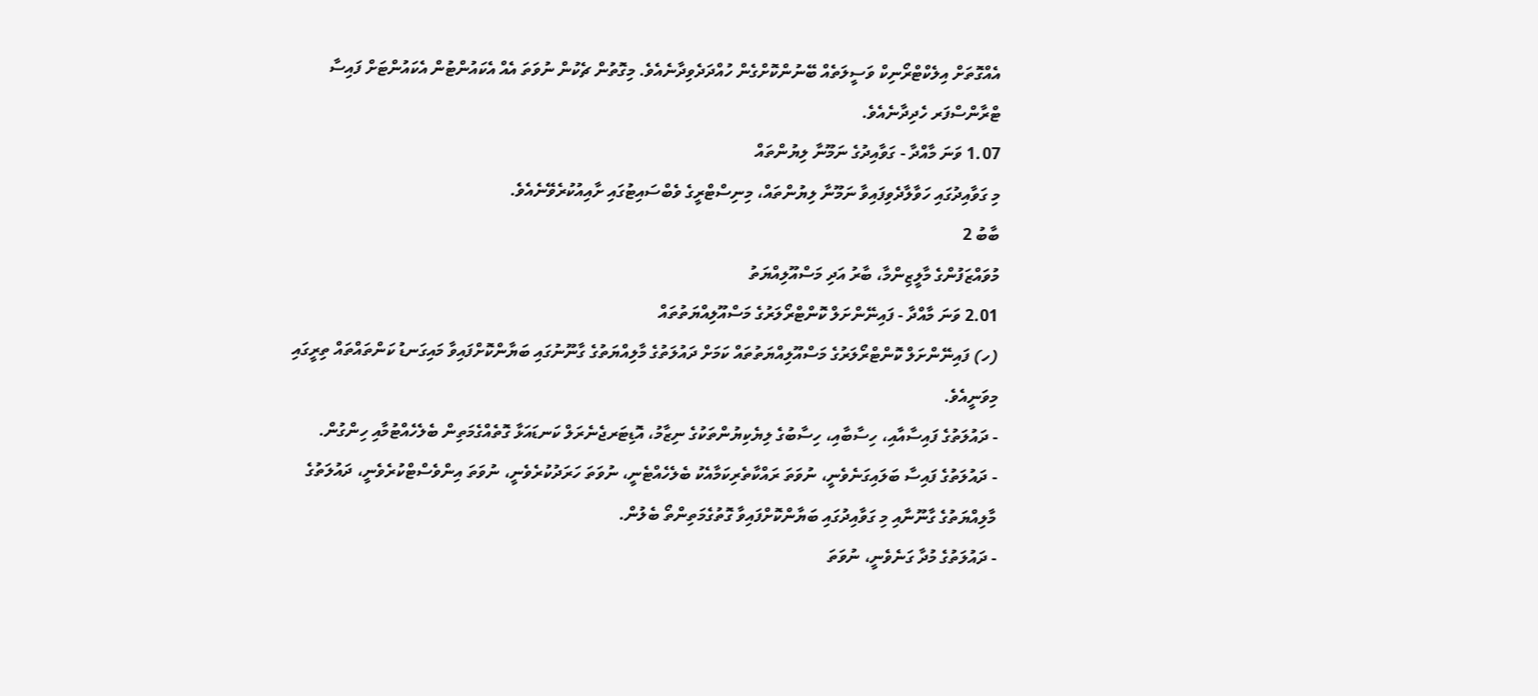އެއްގޮތަށް އިލެކްޓްރޯނިކް ވަސީލަތެއް ބޭނުންކޮށްގެން ހުއްދަދެވިދާނެއެވެ. މިގޮތުން ޗެކުން ނުވަތަ އެއް އެކައުންޓުން އެކައުންޓަށް ފައިސާ ޓްރާންސްފަރ ހެދިދާނެއެވެ.
1.07 ވަނަ މާއްދާ - ގަވާއިދުގެ ނަމޫނާ ލިޔުންތައް
މި ގަވާއިދުގައި ހަވާލާދެވިފައިވާ ނަމޫނާ ލިޔުންތައް، މިނިސްޓްރީގެ ވެބްސައިޓުގައި ށާއިއުކުރެވޭނެއެވެ.
ބާބު 2
މުވައްޒަފުންގެ މާލީޒިންމާ، ބާރު އަދި މަސްއޫލިއްޔަތު
2.01 ވަނަ މާއްދާ - ފައިނޭންށަލް ކޮންޓްރޯލަރުގެ މަސްއޫލިއްޔަތުތައް
(ހ) ފައިނޭންށަލް ކޮންޓްރޯލަރުގެ މަސްއޫލިއްޔަތުތައް ކަމަށް ދައުލަތުގެ މާލިއްޔަތުގެ ގާނޫނުގައި ބަޔާންކޮށްފައިވާ މައިގަނޑު ކަންތައްތައް ތިރީގައި މިވަނީއެވެ.
- ދައުލަތުގެ ފައިސާއާއި، ހިސާބާއި، ހިސާބުގެ ލިޔެކިޔުންތަކުގެ ނިޒާމު، އޮޑިޓަރޖެނެރަލް ކަނޑައަޅާ ގޮތެއްގެމަތިން ބެލެހެއްޓުމާއި ހިންގުން.
- ދައުލަތުގެ ފައިސާ ބަލައިގަނެވެނީ، ނުވަތަ ރައްކާތެރިކަމާއެކު ބެލެހެއްޓެނީ، ނުވަތަ ހަރަދުކުރެވެނީ، ނުވަތަ އިންވެސްޓްކުރެވެނީ، ދައުލަތުގެ މާލިއްޔަތުގެ ގާނޫނާއި މި ގަވާއިދުގައި ބަޔާންކޮށްފައިވާ ގޮތުގެމަތިންތޯ ބެލުން.
- ދައުލަތުގެ މުދާ ގަނެވެނީ، ނުވަތަ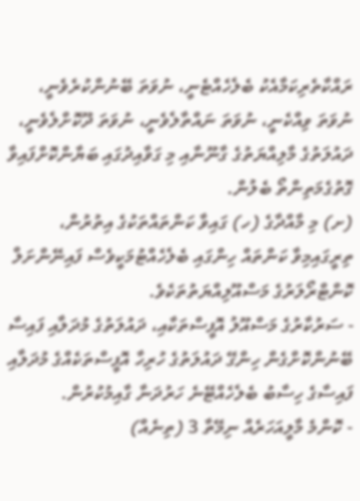ރައްކާތެރިކަމާއެކު ބެލެހެއްޓެނީ، ނުވަތަ ބޭނުންކުރެވެނީ، ނުވަތަ ވިއްކެނީ، ނުވަތަ ނައްތާލެވެނީ، ނުވަތަ ދޫކޮށްލެވެނީ، ދައުލަތުގެ މާލިއްޔަތުގެ ގާނޫނާއި މި ގަވާއިދުގައި ބަޔާންކޮށްފައިވާ ގޮތުގެމަތިންތޯ ބެލުން.
(ށ) މި މާއްދާގެ (ހ) ގައިވާ ކަންތައްތަކުގެ އިތުރުން، ތިރީގައިމިވާ ކަންތައް ހިންގައި ބެލެހެއްޓުމަކީވެސް ފައިނޭންށަލް ކޮންޓްރޯލަރުގެ މަސްއޫލިއްޔަތުތަކެވެ.
- ސަރުކާރުގެ މަސްއޫލު އޮފީސްތަކާއި، ދައުލަތުގެ މުދަލާއި ފައިސާ ބޭނުންކޮށްގެން ހިންގޭ ދައުލަތުގެ ހުރިހާ އޮފީސްތަކެއްގެ މުދަލާއި ފައިސާގެ ހިސާބު ބެލެހެއްޓޭނެ ހަރުދަނާ ގާއިމުކުރުން.
- ކޮންމެ މާލީއަހަރެއް ނިމޭތާ 3 (ތިނެއް)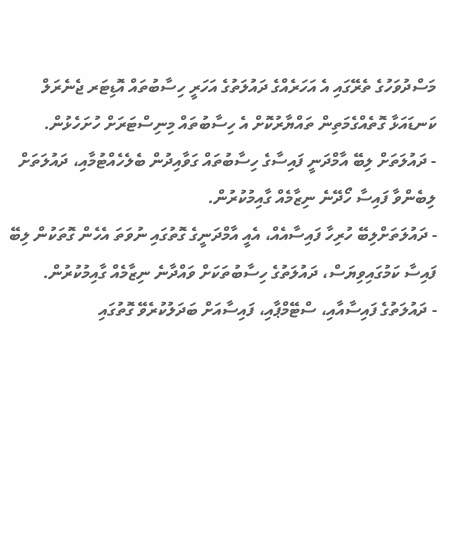މަސްދުވަހުގެ ތެރޭގައި އެ އަހަރެއްގެ ދައުލަތުގެ އަހަރީ ހިސާބުތައް އޮޑިޓަރ ޖެނެރަލް ކަނޑައަޅާ ގޮތެއްގެމަތިން ތައްޔާރުކޮށް އެ ހިސާބުތައް މިނިސްޓަރަށް ހުށަހެޅުން.
- ދައުލަތަށް ލިބޭ އާމްދަނީ ފައިސާގެ ހިސާބުތައް ގަވާއިދުން ބެލެހެއްޓުމާއި، ދައުލަތަށް ލިބެންވާ ފައިސާ ހޯދޭނެ ނިޒާމެއް ގާއިމުކުރުން.
- ދައުލަތަށްލިބޭ ހުރިހާ ފައިސާއެއް، އެއީ އާމްދަނީގެ ގޮތުގައި ނުވަތަ އެހެން ގޮތަކުން ލިބޭ ފައިސާ ކަމުގައިވިޔަސް، ދައުލަތުގެ ހިސާބުތަކަށް ވައްދާނެ ނިޒާމެއް ގާއިމުކުރުން.
- ދައުލަތުގެ ފައިސާއާއި، ސްޓޭމްޕާއި، ފައިސާއަށް ބަދަލުކުރެވޭ ގޮތުގައި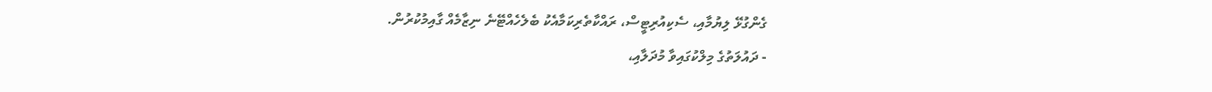ގެންގުޅޭ ލިޔުމާއި، ސެކިއުރިޓީސް، ރައްކާތެރިކަމާއެކު ބެލެހެއްޓޭނެ ނިޒާމެއް ގާއިމުކުރުން.
- ދައުލަތުގެ މިލްކުގައިވާ މުދަލާއި،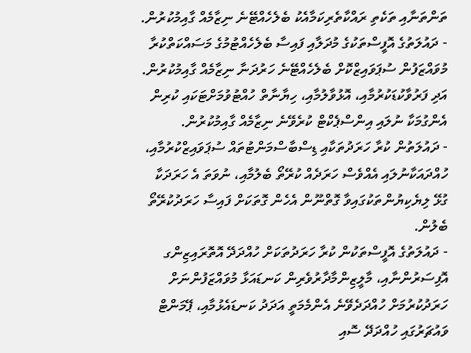ތަންތަނާއި ތަކެތި ރައްކާތެރިކަމާއެކު ބެލެހެއްޓޭނެ ނިޒާމެއް ގާއިމުކުރުން.
- ދައުލަތުގެ އޮފީސްތަކުގެ މުދަލާއި ފައިސާ ބެލެހެއްޓުމުގެ މަސައްކަތްކުރާ މުވައްޒަފުން ސުޕަވައިޒްކޮށް ބެލެހެއްޓޭނެ ހަރުދަނާ ނިޒާމެއް ގާއިމުކުރުން. އަދި ފަރުވާކުޑަކުރުމާއި، އޮޅުވާލުމާއި، ހިޔާނާތް ހުއްޓުވުމަށްޓަކައި ކުރިން އެންގުމަކާ ނުލައި އިންސްޕެކްޓް ކުރެވޭނެ ނިޒާމެއް ގާއިމުކުރުން.
- ދައުލަތުން ކުރާ ހަރަދުތަކާއި ޑިސްބާސްމަންޓުތައް ސުޕަވައިޒްކުރުމާއި، ހުއްދައަކާނުލައި އެއްވެސް ހަރަދެއް ކުރޭތޯ ބެލުމާއި، ނުވަތަ އެ ހަރަދަކާ ގުޅޭ ލިޔެކިޔުންތަކުގައިވާ ގޮތްނޫން އެހެން ގޮތަކަށް ފައިސާ ހަރަދުކުރޭތޯ ބެލުން.
- ދައުލަތުގެ އޮފީސްތަކުން ކުރާ ހަރަދުތަކަށް ހުއްދަދޭ އޮތޮރައިޒިންގ އޮފިސަރުންނާއި، މާލީޒިންމާދާރުވެރިން ކަނޑައަޅާ މުވައްޒަފުންނަށް ހަރަދުކުރުމަށް ހުއްދަދެވޭނެ އެންމެމަތީ އަދަދު ކަނޑައެޅުމާއި، ޕޭމަންޓް ވައުޗަރުގައި ހުއްދަދޭ ސޮއި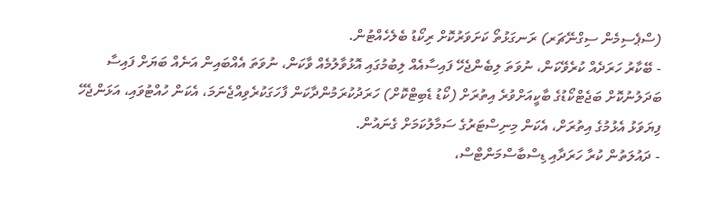(ސްޕެސިމެން ސިގްނޭޗަރ) ރަނގަޅުތޯ ކަށަވަރުކޮށް ރިކޯޑު ބެލެހެއްޓުން.
- ބޭކާރު ހަރަދެއް ކުރެވޭކަން، ނުވަތަ ލިބެންޖެހޭ ފައިސާއެއް ލިބުމުގައި އޮޅުވާލުމެއް ވާކަން، ނުވަތަ އެއްބައިން އަނެއް ބަޔަށް ފައިސާ ބަދަލުނުކޮށް ބަޖެޓްކޯޑުގެ ބާކީއަށްވުރެ އިތުރަށް (ކޯޑު ޑެބިޓްކޮށް) ހަރަދުކުރަމުންދާކަން ފާހަގަކުރެވިއްޖެނަމަ، އެކަން ހުއްޓުވައި، އަޅަންޖެހޭ ފިޔަވަޅު އެޅުމުގެ އިތުރަށް، އެކަން މިނިސްޓަރުގެ ސަމާލުކަމަށް ގެނައުން.
- ދައުލަތުން ކުރާ ހަރަދާއި ޑިސްބާސްމަންޓްސް،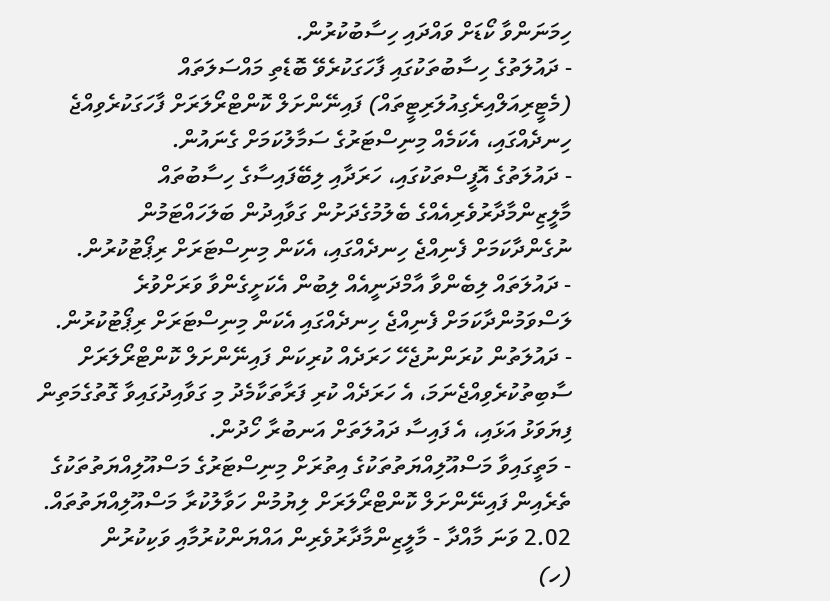ހިމަނަންވާ ކޯޑަށް ވައްދައި ހިސާބުކުރުން.
- ދައުލަތުގެ ހިސާބުތަކުގައި ފާހަގަކުރެވޭ ބޮޑެތި މައްސަލަތައް (މެޓީރިއަލްއިރެގިއުލަރިޓީތައް) ފައިނޭންށަލް ކޮންޓްރޯލަރަށް ފާހަގަކުރެވިއްޖެ ހިނދެއްގައި، އެކަމެއް މިނިސްޓަރުގެ ސަމާލުކަމަށް ގެނައުން.
- ދައުލަތުގެ އޮފީސްތަކުގައި، ހަރަދާއި ލިބޭފައިސާގެ ހިސާބުތައް މާލީޒިންމާދާރުވެރިއެއްގެ ބެލުމުގެދަށުން ގަވާއިދުން ބަލަހައްޓަމުން ނުގެންދާކަމަށް ފެނިއްޖެ ހިނދެއްގައި، އެކަން މިނިސްޓަރަށް ރިޕޯޓުކުރުން.
- ދައުލަތައް ލިބެންވާ އާމްދަނީއެއް ލިބުން އެކަށީގެންވާ ވަރަށްވުރެ ލަސްވަމުންދާކަމަށް ފެނިއްޖެ ހިނދެއްގައި އެކަން މިނިސްޓަރަށް ރިޕޯޓުކުރުން.
- ދައުލަތުން ކުރަންނުޖެހޭ ހަރަދެއް ކުރިކަން ފައިނޭންށަލް ކޮންޓްރޯލަރަށް ސާބިތުކުރެވިއްޖެނަމަ، އެ ހަރަދެއް ކުރި ފަރާތަކާމެދު މި ގަވާއިދުގައިވާ ގޮތުގެމަތިން ފިޔަވަޅު އަޅައި، އެ ފައިސާ ދައުލަތަށް އަނބުރާ ހޯދުން.
- މަތީގައިވާ މަސްއޫލިއްޔަތުތަކުގެ އިތުރަށް މިނިސްޓަރުގެ މަސްއޫލިއްޔަތުތަކުގެ ތެރެއިން ފައިނޭންށަލް ކޮންޓްރޯލަރަށް ލިޔުމުން ހަވާލުކުރާ މަސްއޫލިއްޔަތުތައް.
2.02 ވަނަ މާއްދާ - މާލީޒިންމާދާރުވެރިން އައްޔަންކުރުމާއި ވަކިކުރުން
(ހ)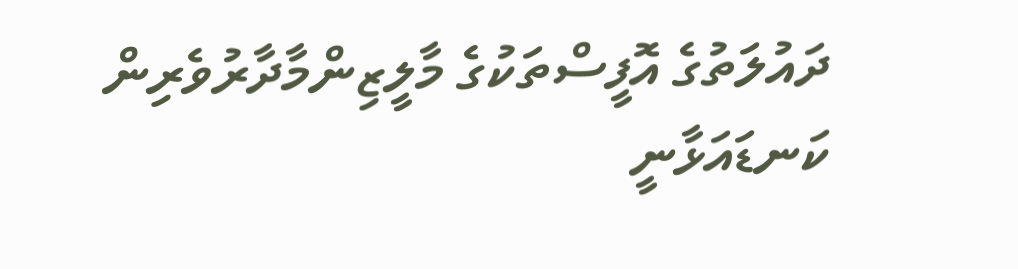ދައުލަތުގެ އޮފީސްތަކުގެ މާލީޒިންމާދާރުވެރިން ކަނޑައަޅާނީ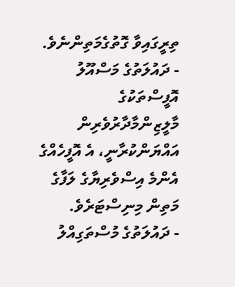ތިރީގައިވާ ގޮތުގެމަތިންނެވެ.
- ދައުލަތުގެ މަސްއޫލު އޮފީސްތަކުގެ މާލީޒިންމާދާރުވެރިން އައްޔަންކުރާނީ، އެ އޮފީހެއްގެ އެންމެ އިސްވެރިޔާގެ ލަފާގެ މަތިން މިނިސްޓަރެވެ.
- ދައުލަތުގެ މުސްތަގިއްލު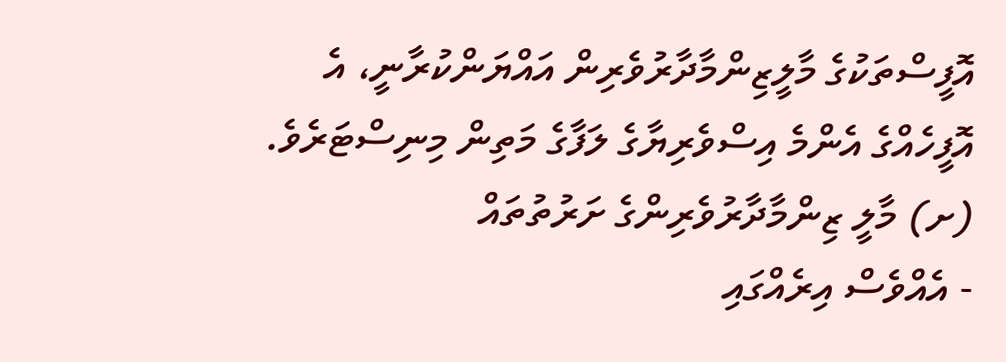އޮފީސްތަކުގެ މާލީޒިންމާދާރުވެރިން އައްޔަންކުރާނީ، އެ އޮފީހެއްގެ އެންމެ އިސްވެރިޔާގެ ލަފާގެ މަތިން މިނިސްޓަރެވެ.
(ށ) މާލީ ޒިންމާދާރުވެރިންގެ ށަރުތުތައް
- އެއްވެސް އިރެއްގައި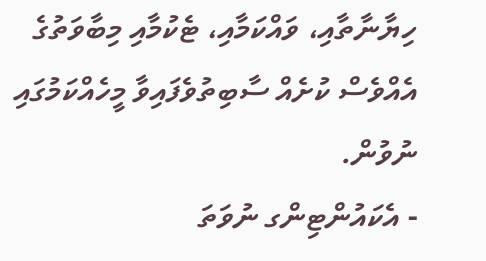ހިޔާނާތާއި، ވައްކަމާއި، ޓެކުމާއި މިބާވަތުގެ އެއްވެސް ކުށެއް ސާބިތުވެފައިވާ މީހެއްކަމުގައި ނުވުން.
- އެކައުންޓިންގ ނުވަތަ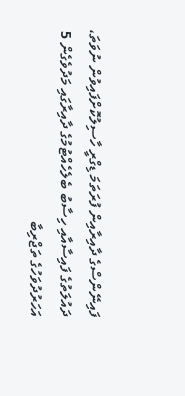ފައިނޭންސްގެ ދާއިރާއިން ފުރަތަމަ ޑިގްރީ ހާސިލުކޮށްފައިވުން ނުވަތަ، ދައުލަތުގެ ފައިސާއާއި ހިސާބު ބެލެހެއްޓުމުގެ ދާއިރާގައި މަދުވެގެން 5 އަހަރުދުވަހުގެ ތަޖްރިބާ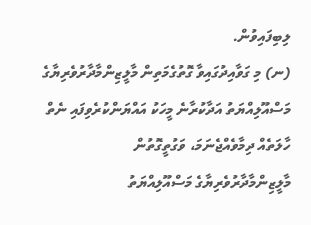ލިބިފައިވުން.
(ނ) މި ގަވާއިދުގައިވާ ގޮތުގެމަތިން މާލީޒިންމާދާރުވެރިޔާގެ މަސްއޫލިއްޔަތު އަދާކުރާނެ މީހަކު އައްޔަންކުރެވިފައި ނެތް ހާލަތެއް ދިމާވެއްޖެނަމަ، ވަގުތީގޮތުން މާލީޒިންމާދާރުވެރިޔާގެ މަސްއޫލިއްޔަތު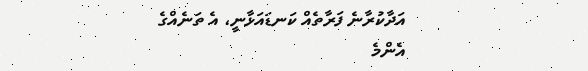އަދާކުރާނެ ފަރާތެއް ކަނޑައަޅާނީ، އެ ތަނެއްގެ އެންމެ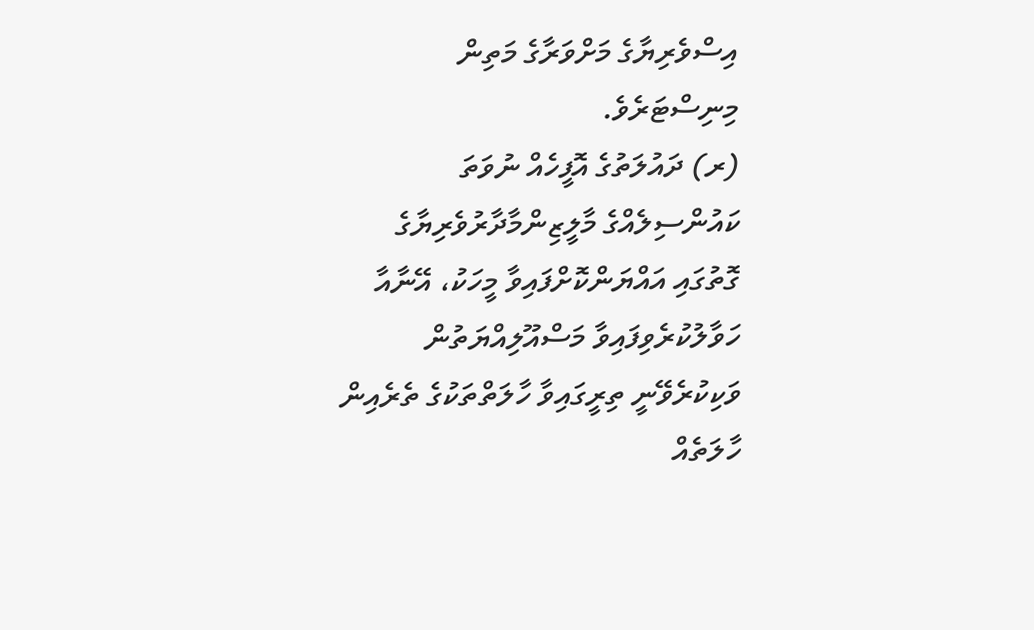އިސްވެރިޔާގެ މަށްވަރާގެ މަތިން މިނިސްޓަރެވެ.
(ރ) ދައުލަތުގެ އޮފީހެއް ނުވަތަ ކައުންސިލެއްގެ މާލީޒިންމާދާރުވެރިޔާގެ ގޮތުގައި އައްޔަންކޮށްފައިވާ މީހަކު، އޭނާއާ ހަވާލުކުރެވިފައިވާ މަސްއޫލިއްޔަތުން ވަކިކުރެވޭނީ ތިރީގައިވާ ހާލަތްތަކުގެ ތެރެއިން ހާލަތެއް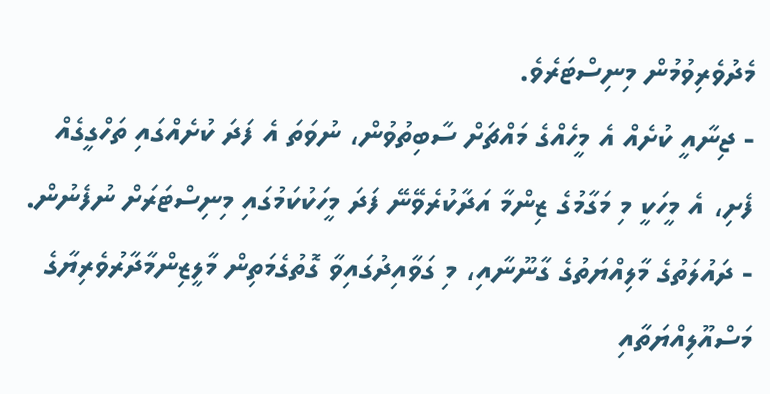މެދުވެރިވުމުން މިނިސްޓަރެވެ.
- ޖިނާއީ ކުށެއް އެ މީހެއްގެ މައްޗަށް ސާބިތުވުން، ނުވަތަ އެ ފަދަ ކުށެއްގައި ތަހްގީގެއް ފެށި، އެ މީހަކީ މި މަގާމުގެ ޒިންމާ އަދާކުރެވޭނޭ ފަދަ މީހަކުކަމުގައި މިނިސްޓަރަށް ނުފެނުން.
- ދައުލަތުގެ މާލިއްޔަތުގެ ގާނޫނާއި، މި ގަވާއިދުގައިވާ ގޮތުގެމަތިން މާލީޒިންމާދާރުވެރިޔާގެ މަސްއޫލިއްޔަތާއި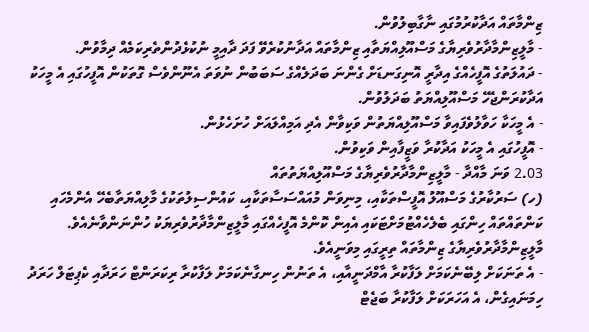ޒިންމާތައް އަދާކުރުމުގައި ނާގާބިލުވުން.
- މާލީޒިންމާދާރުވެރިޔާގެ މަސްއޫލިއްޔަތާއި ޒިންމާތައް އަދާނުކުރެވޭ ފަދަ ދާއިމީ ނުކުޅެދުންތެރިކަމެއް ދިމާވުން.
- ދައުލަތުގެ އޮފީހެއްގެ އިދާރީ އޮނިގަނޑަށް ގެންނަ ބަދަލެއްގެ ސަބަބުން ނުވަތަ އެނޫންވެސް ގޮތަކުން އޮފީހުގައި އެ މީހަކު އަދާކުރަންޖެހޭ މަސްއޫލިއްޔަތު ބަދަލުވުން.
- އެ މީހަކާ ހަވާލުވެފައިވާ މަސްއޫލިއްޔަތުން ވަކިވާން އެދި އަމިއްލައަށް ހުށަހެޅުން.
- އޮފީހުގައި އެ މީހަކު އަދާކުރާ ވަޒީފާއިން ވަކިވުން.
2.03 ވަނަ މާއްދާ - މާލީޒިންމާދާރުވެރިޔާގެ މަސްއޫލިއްޔަތުތައް
(ހ) ސަރުކާރުގެ މަސްއޫލު އޮފީސްތަކާއި، މިނިވަން މުއައްސަސާތަކާއި، ކައުންސިލުތަކުގެ މާލިއްޔަތާބެހޭ އެންމެހައި ކަންތައްތައް ހިންގައި ބެލެހެއްޓުމަށްޓަކައި އެއިން ކޮންމެ އޮފީހެއްގައި މާލީޒިންމާދާރުވެރިޔަކު ހުންނަންވާނެއެވެ. މާލީޒިންމާދާރުވެރިޔާގެ ޒިންމާތައް ތިރީގައި މިވަނީއެވެ.
- އެ ތަނަކަށް ލިބޭނެކަމަށް ލަފާކުރާ އާމްދަނީއާއި، އެ ތަނުން ހިނގާނެކަމަށް ލަފާކުރާ ރިކަރަންޓް ހަރަދާއި ކެޕިޓަލް ހަރަދު ހިމަނައިގެން، އެ އަހަރަކަށް ލަފާކުރާ ބަޖެޓް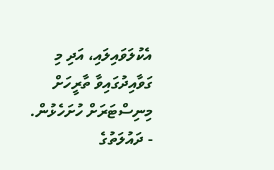އެކުލަވައިލައި، އަދި މި ގަވާއިދުގައިވާ ތާރީހަށް މިނިސްޓަރަށް ހުށަހެޅުން.
- ދައުލަތުގެ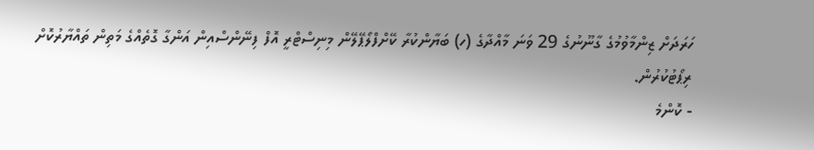ހަރަދަށް ޒިންމާވުމުގެ ގާނޫނުގެ 29 ވަނަ މާއްދާގެ (ހ) ބަޔާންކުރާ ކޭށްފްލޯޕޭލޭން މިނިސްޓްރީ އޮފް ފިނޭންސްއިން އަންގާ ގޮތެއްގެ މަތިން ތައްޔާރުކޮށް ރިޕޯޓުކުރުން.
- ކޮންމެ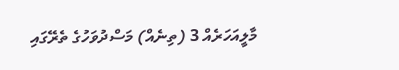މާލީއަހަރެއް 3 (ތިނެއް) މަސްދުވަހުގެ ތެރޭގައި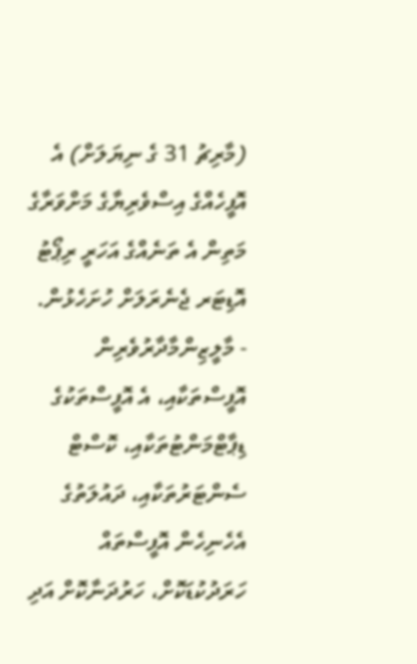(މާރިޗު 31 ގެ ނިޔަލަށް) އެ އޮފީހެއްގެ އިސްވެރިޔާގެ މަށްވަރާގެ މަތިން އެ ތަނެއްގެ އަހަރީ ރިޕޯޓު އޮޑިޓަރ ޖެނެރަލަށް ހުށަހެޅުން.
- މާލީޒިންމާދާރުވެރިން އޮފީސްތަކާއި، އެ އޮފީސްތަކުގެ ޑިޕާޓްމަންޓުތަކާއި، ކޮސްޓް ސެންޓަރުތަކާއި، ދައުލަތުގެ އެހެނިހެން އޮފީސްތައް ހަރަދުކުޑަކޮށް، ހަރުދަނާކޮށް އަދި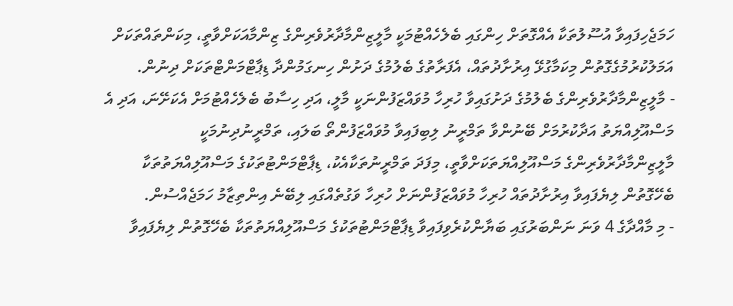ހަމަޖެހިފައިވާ އުސޫލުތަކާ އެއްގޮތަށް ހިންގައި ބެލެހެއްޓުމަކީ މާލީޒިންމާދާރުވެރިންގެ ޒިންމާއަކަށްވާތީ، މިކަންތައްތަކަށް އަމަލުކުރުމުގެގޮތުން މިކަމާގުޅޭ އިރުށާދުތައް، އެފަރާތުގެ ބެލުމުގެ ދަށުން ހިނގަމުންދާ ޑިޕާޓްމަންޓްތަކަށް ދިނުން.
- މާލީޒިންމާދާރުވެރިންގެ ބެލުމުގެ ދަށުގައިވާ ހުރިހާ މުވައްޒަފުންނަކީ މާލީ، އަދި ހިސާބު ބެލެހެއްޓުމަށް އެކަށޭނަ، އަދި އެ މަސްއޫލިއްޔަތު އަދާކުރުމަށް ބޭނުންވާ ތަމްރީނު ލިބިފައިވާ މުވައްޒަފުންތޯ ބަލައި، ތަމްރީނުދިނުމަކީ މާލީޒިންމާދާރުވެރިންގެ މަސްއޫލިއްޔަތަކަށްވާތީ، މިފަދަ ތަމްރީނުތަކާއެކު، ޑިޕާޓްމަންޓުތަކުގެ މަސްއޫލިއްޔަތުތަކާ ބެހޭގޮތުން ލިޔެފައިވާ އިރުށާދުތައް ހުރިހާ މުވައްޒަފުންނަށް ހުރިހާ ވަގުތެއްގައި ލިބޭނެ އިންތިޒާމު ހަމަޖެއްސުން.
- މި މާއްދާގެ 4 ވަނަ ނަންބަރުގައި ބަޔާންކުރެވިފައިވާ ޑިޕާޓްމަންޓުތަކުގެ މަސްއޫލިއްޔަތުތަކާ ބެހޭގޮތުން ލިޔެފައިވާ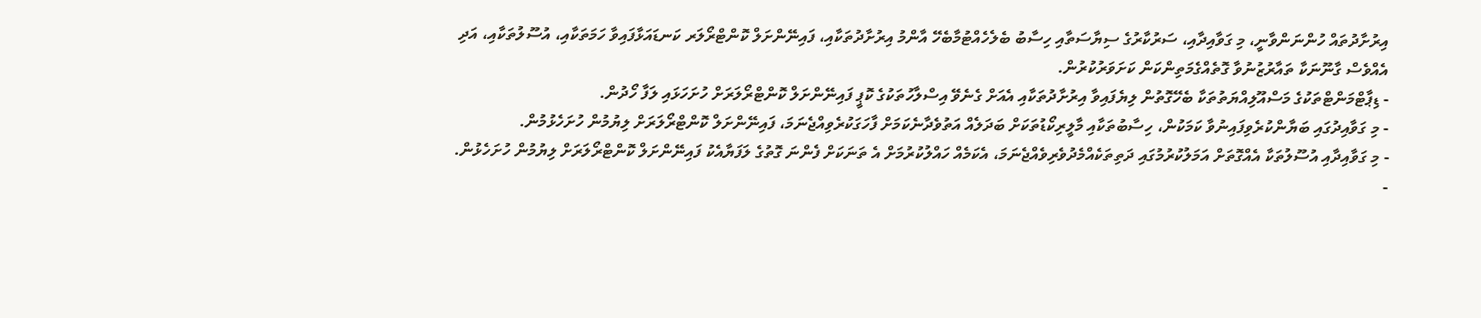އިރުށާދުތައް ހުންނަންވާނީ، މި ގަވާއިދާއި، ސަރުކާރުގެ ސިޔާސަތާއި ހިސާބު ބެލެހެއްޓުމާބެހޭ އާންމު އިރުށާދުތަކާއި، ފައިނޭންށަލް ކޮންޓްރޯލަރ ކަނޑައަޅާފައިވާ ހަމަތަކާއި، އުސޫލުތަކާއި، އަދި އެއްވެސް ގާނޫނަކާ ތައާރުޒުނުވާ ގޮތެއްގެމަތިންކަން ކަށަވަރުކުރުން.
- ޑިޕާޓްމަންޓްތަކުގެ މަސްއޫލިއްޔަތުތަކާ ބެހޭގޮތުން ލިޔެފައިވާ އިރުށާދުތަކާއި އެއަށް ގެނެވޭ އިސްލާހުތަކުގެ ކޮޕީ ފައިނޭންށަލް ކޮންޓްރޯލަރަށް ހުށަހަޅައި ލަފާ ހޯދުން.
- މި ގަވާއިދުގައި ބަޔާންކުރެވިފައިނުވާ ކަމަކުން، ހިސާބުތަކާއި މާލީރިކޯޑުތަކަށް ބަދަލެއް އަތުވެދާނެކަމަށް ފާހަގަކުރެވިއްޖެނަމަ، ފައިނޭންށަލް ކޮންޓްރޯލަރަށް ލިޔުމުން ހުށަހެޅުމުން.
- މި ގަވާއިދާއި އުސޫލުތަކާ އެއްގޮތަށް އަމަލުކުރުމުގައި ދަތިތަކެއްމެދުވެރިވެއްޖެނަމަ، އެކަމެއް ހައްލުކުރުމަށް އެ ތަނަކަށް ފެންނަ ގޮތުގެ ލަފަޔާއެކު ފައިނޭންށަލް ކޮންޓްރޯލަރަށް ލިޔުމުން ހުށަހެޅުން.
-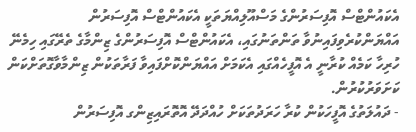އެކައުންޓްސް އޮފިސަރުންގެ މަސްއޫލިއްޔަތަކީ އެކައުންޓްސް އޮފިސަރުން އައްޔަންކުރެވިފައިނުވާ ތަންތަނުގައި، އެކައުންޓްސް އޮފިސަރުންގެ ޒިންމާގެ ތެރޭގައި ހިމެނޭ ހުރިހާ ކަމެއް ކުރާނީ އެ އޮފީހެއްގައި އެކަމަށް އައްޔަންކޮށްފައިވާ ފަރާތަކުން ޒިންމާވާގޮތަށްކަން ކަށަވަރުކުރުން.
- ދައުލަތުގެ އޮފީހަކުން ކުރާ ހަރަދުތަކަށް ހުއްދަދޭ އޮތޮރައިޒިންގ އޮފިސަރުން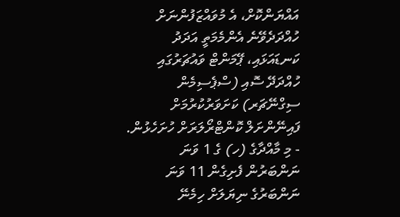އައްޔަންކޮށް، އެ މުވައްޒަފުންނަށް ހުއްދަދެވޭނެ އެންމެމަތީ އަދަދު ކަނޑައަޅައި، ޕޭމަންޓް ވައުޗަރުގައި ހުއްދަދޭ ސޮއި (ސްޕެސިމެން ސިގްނޭޗަރ) ކަށަވަރުކުރުމަށް ފައިނޭންށަލް ކޮންޓްރޯލަރަށް ހުށަހެޅުން.
- މި މާއްދާގެ (ހ) ގެ 1 ވަނަ ނަންބަރުން ފެށިގެން 11 ވަނަ ނަންބަރުގެ ނިޔަލަށް ހިމެނޭ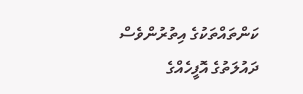ކަންތައްތަކުގެ އިތުރުންވެސް ދައުލަތުގެ އޮފީހެއްގެ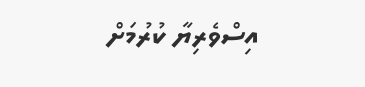އިސްވެރިޔާ ކުރުމަށް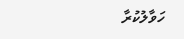ހަވާލުކުރާ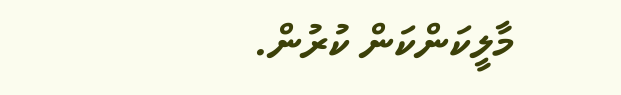މާލީކަންކަން ކުރުން.